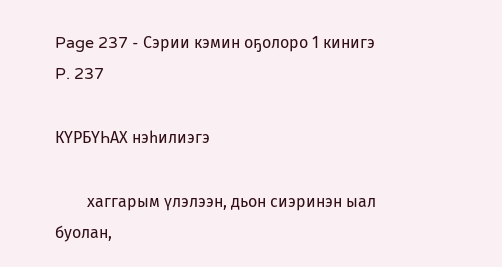Page 237 - Сэрии кэмин оҕолоро 1 кинигэ
P. 237

КҮРБҮҺАХ нэһилиэгэ

        хаггарым үлэлээн, дьон сиэринэн ыал буолан,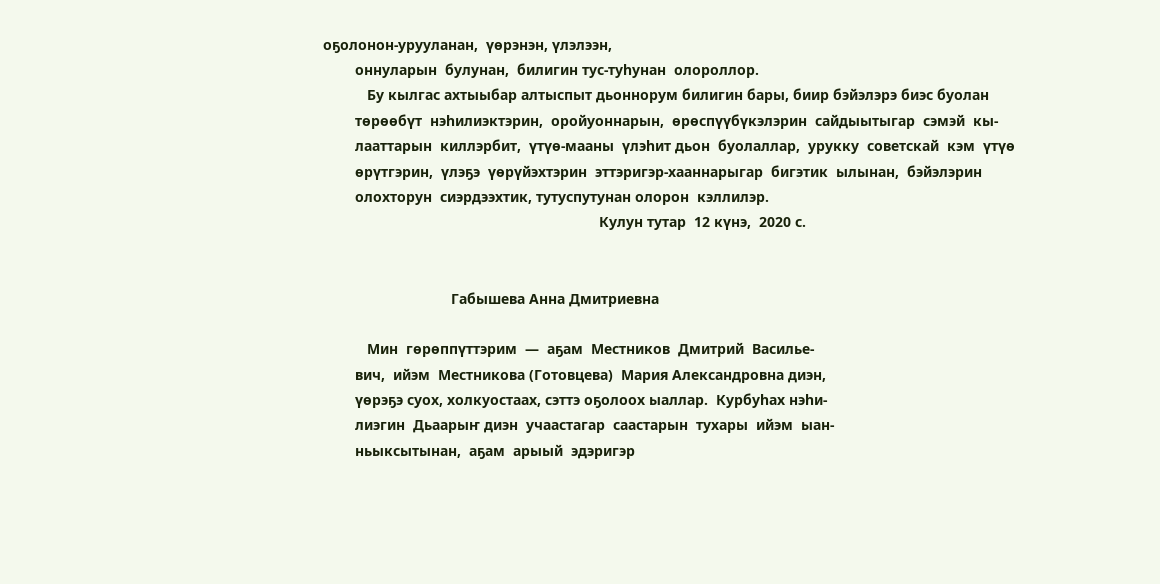оҕолонон-урууланан,  үөрэнэн, үлэлээн,
        оннуларын  булунан,  билигин тус-туһунан  олороллор.
           Бу кылгас ахтыыбар алтыспыт дьоннорум билигин бары, биир бэйэлэрэ биэс буолан
        төрөөбүт  нэһилиэктэрин,  оройуоннарын,  өрөспүүбүкэлэрин  сайдыытыгар  сэмэй  кы-
        лааттарын  киллэрбит,  үтүө-мааны  үлэһит дьон  буолаллар,  урукку  советскай  кэм  үтүө
        өрүтгэрин,  үлэҕэ  үөрүйэхтэрин  эттэригэр-хааннарыгар  бигэтик  ылынан,  бэйэлэрин
        олохторун  сиэрдээхтик, тутуспутунан олорон  кэллилэр.
                                                                     Кулун тутар  12 күнэ,  2020 с.


                                Габышева Анна Дмитриевна

           Мин  гөрөппүттэрим  —  аҕам  Местников  Дмитрий  Василье-
        вич,  ийэм  Местникова (Готовцева)  Мария Александровна диэн,
        үөрэҕэ суох, холкуостаах, сэттэ оҕолоох ыаллар.  Курбуһах нэһи-
        лиэгин  Дьаарыҥ диэн  учаастагар  саастарын  тухары  ийэм  ыан-
        ньыксытынан,  аҕам  арыый  эдэригэр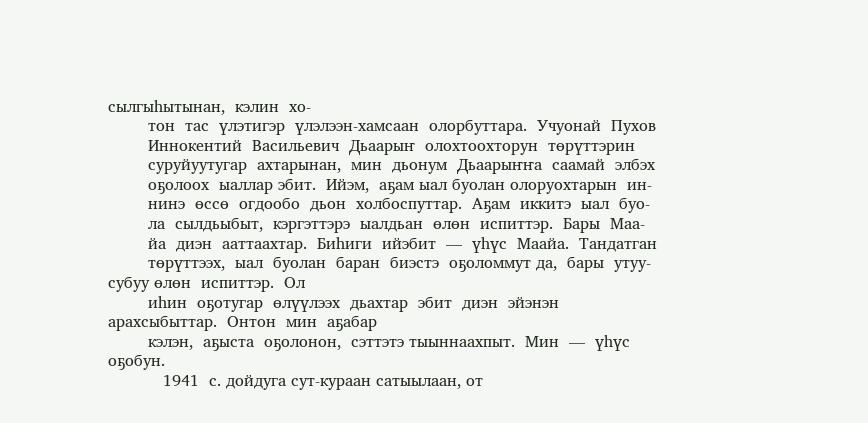сылгыһытынан,  кэлин  хо-
        тон  тас  үлэтигэр  үлэлээн-хамсаан  олорбуттара.  Учуонай  Пухов
        Иннокентий  Васильевич  Дьаарыҥ  олохтоохторун  төрүттэрин
        суруйуутугар  ахтарынан,  мин  дьонум  Дьаарыҥҥа  саамай  элбэх
        оҕолоох  ыаллар эбит.  Ийэм,  аҕам ыал буолан олоруохтарын  ин-
        нинэ  өссө  огдообо  дьон  холбоспуттар.  Аҕам  иккитэ  ыал  буо-
        ла  сылдьыбыт,  кэргэттэрэ  ыалдьан  өлөн  испиттэр.  Бары  Маа-
        йа  диэн  ааттаахтар.  Биһиги  ийэбит  —  үһүс  Маайа.  Тандатган
        төрүттээх,  ыал  буолан  баран  биэстэ  оҕоломмут да,  бары  утуу-субуу өлөн  испиттэр.  Ол
        иһин  оҕотугар  өлүүлээх  дьахтар  эбит  диэн  эйэнэн  арахсыбыттар.  Онтон  мин  аҕабар
        кэлэн,  аҕыста  оҕолонон,  сэттэтэ тыыннаахпыт.  Мин  —  үһүс оҕобун.
           1941  с. дойдуга сут-кураан сатыылаан, от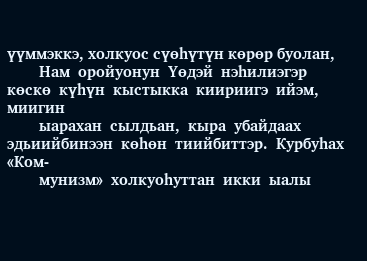үүммэккэ, холкуос сүөһүтүн көрөр буолан,
        Нам  оройуонун  Үөдэй  нэһилиэгэр  көскө  күһүн  кыстыкка  киириигэ  ийэм,  миигин
        ыарахан  сылдьан,  кыра  убайдаах  эдьиийбинээн  көһөн  тиийбиттэр.  Курбуһах  «Ком-
        мунизм»  холкуоһуттан  икки  ыалы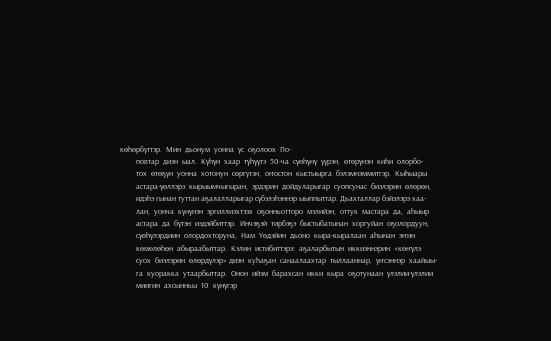көһөрбүттэр.  Мин  дьонум  уонна  үс  оҕолоох  По-
        повтар  диэн  ыал.  Күһүн  хаар  түһүүтэ  50-ча  сүөһүнү  үүрэн,  өтөрүнэн  киһи  олорбо-
        тох  өтөҕүн  уонна  хотонун  сөргүтэн,  оҥостон  кыстыырга  бэлэмнэммитгэр.  Кыһыары
        астара-үөллэрэ  кырыымчыгыран,  эрдэрин  дойдуларыгар  суопсунас  биэлэрин  өлөрөн,
        идэһэ гынан туттан аҕалалларыгар сүбэлэһэннэр ыыппыттар. Дьахталлар бэйэлэрэ хаа-
        лан,  уонча  күнүнэн  эргиллиэхтээх  оҕонньотторо  мэлийэн,  оттук  мастара  да,  аһыыр
        астара  да  бүтэн  иэдэйбиттэр.  Инчэҕэй  тирбэҕэ  быстыбатынан  хоргуйан  оҕолордуун,
        сүөһүлэрдиин  олордохторуна,  Нам  Үөдэйин  дьоно  кыра-кыралаан  аһынан  эҥин
        көмөлөһөн  абыраабыттар.  Кэлин  истибиттэрэ:  аҕаларбытын  иккиэннэрин  «көҥүлэ
        суох  биэлэрин  өлөрдүлэр» диэн  куһаҕан  санаалаахтар  тыллааннар,  үҥсэннэр  хаайыы-
        га  куоракка  утаарбыттар.  Онон  ийэм  барахсан  икки  кыра  оҕотунаан  үлэлии-үлэлии
        миигин  ахсынньы  10  күнүгэр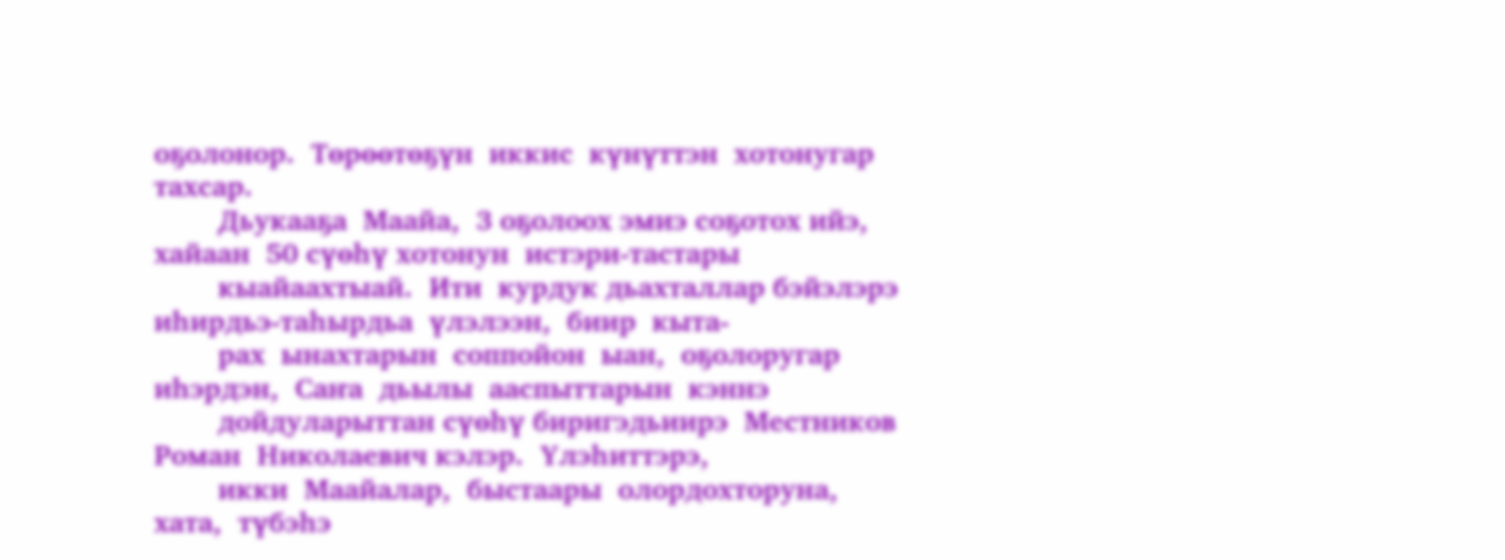оҕолонор.  Төрөөтөҕүн  иккис  күнүттэн  хотонугар тахсар.
        Дьукааҕа  Маайа,  3 оҕолоох эмиэ соҕотох ийэ, хайаан  50 сүөһү хотонун  истэри-тастары
        кыайаахтыай.  Ити  курдук дьахталлар бэйэлэрэ  иһирдьэ-таһырдьа  үлэлээн,  биир  кыта-
        рах  ынахтарын  соппойон  ыан,  оҕолоругар  иһэрдэн,  Саҥа  дьылы  ааспыттарын  кэннэ
        дойдуларыттан сүөһү биригэдьиирэ  Местников Роман  Николаевич кэлэр.  Үлэһиттэрэ,
        икки  Маайалар,  быстаары  олордохторуна,  хата,  түбэһэ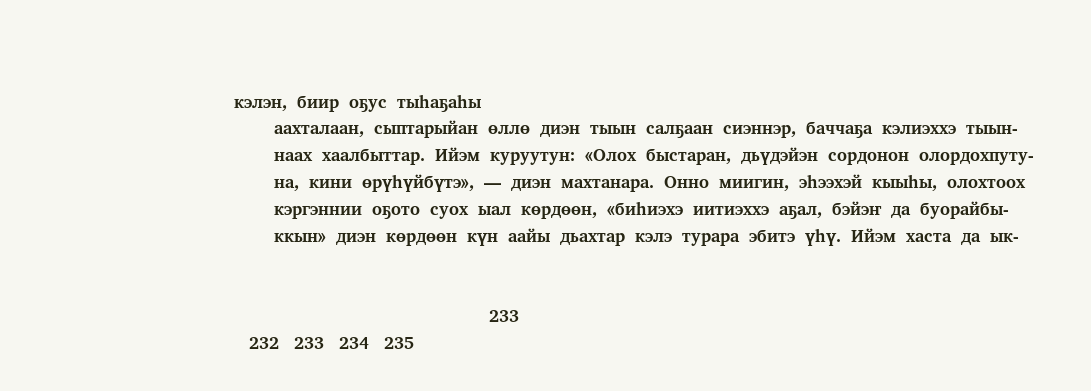кэлэн,  биир  оҕус  тыһаҕаһы
        аахталаан,  сыптарыйан  өллө  диэн  тыын  салҕаан  сиэннэр,  баччаҕа  кэлиэххэ  тыын-
        наах  хаалбыттар.  Ийэм  куруутун:  «Олох  быстаран,  дьүдэйэн  сордонон  олордохпуту-
        на,  кини  өрүһүйбүтэ»,  —  диэн  махтанара.  Онно  миигин,  эһээхэй  кыыһы,  олохтоох
        кэргэннии  оҕото  суох  ыал  көрдөөн,  «биһиэхэ  иитиэххэ  аҕал,  бэйэҥ  да  буорайбы-
        ккын»  диэн  көрдөөн  күн  аайы  дьахтар  кэлэ  турара  эбитэ  үһү.  Ийэм  хаста  да  ык-


                                                   233
   232   233   234   235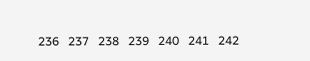236   237   238   239   240   241   242